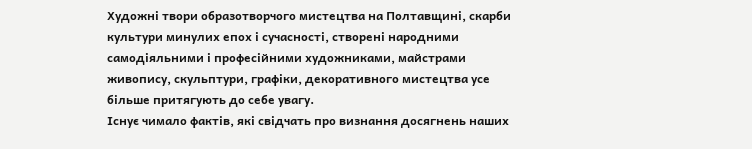Художні твори образотворчого мистецтва на Полтавщині, скарби культури минулих епох і сучасності, створені народними самодіяльними і професійними художниками, майстрами живопису, скульптури, графіки, декоративного мистецтва усе більше притягують до себе увагу.
Існує чимало фактів, які свідчать про визнання досягнень наших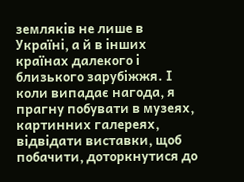земляків не лише в Україні, а й в інших країнах далекого і близького зарубіжжя. І коли випадає нагода, я прагну побувати в музеях, картинних галереях, відвідати виставки, щоб побачити, доторкнутися до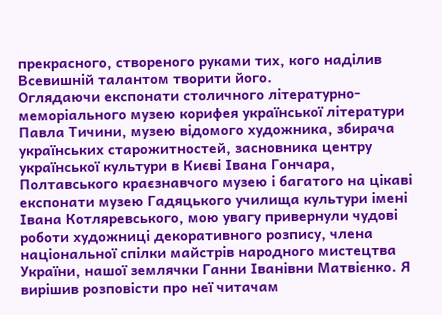прекрасного, створеного руками тих, кого наділив Всевишній талантом творити його.
Оглядаючи експонати столичного літературно-меморіального музею корифея української літератури Павла Тичини, музею відомого художника, збирача українських старожитностей, засновника центру української культури в Києві Івана Гончара, Полтавського краєзнавчого музею і багатого на цікаві експонати музею Гадяцького училища культури імені Івана Котляревського, мою увагу привернули чудові роботи художниці декоративного розпису, члена національної спілки майстрів народного мистецтва України, нашої землячки Ганни Іванівни Матвієнко. Я вирішив розповісти про неї читачам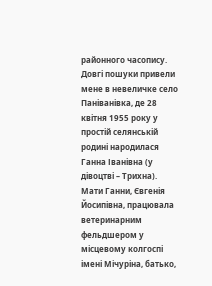районного часопису. Довгі пошуки привели мене в невеличке село Паніванівка, де 28 квітня 1955 року у простій селянській родині народилася Ганна Іванівна (у дівоцтві – Трихна). Мати Ганни, Євгенія Йосипівна, працювала ветеринарним фельдшером у місцевому колгоспі імені Мічуріна, батько,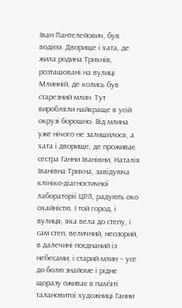Іван Пантелейович, був водієм. Дворище і хата, де жила родина Трихнів, розташовані на вулиці Млинній, де колись був старезний млин. Тут виробляли найкраще в усій окрузі борошно. Від млина уже нічого не залишилося, а хата і дворище, де проживає сестра Ганни Іванівни, Наталія Іванівна Трихна, завідуюча клініко-діагностичної лабораторії ЦРЛ, радують око охайністю. І той город, і вулиця, яка вела до степу, і сам степ, величний, неозорий, в далечині поєднаний із небесами, і старий млин – усе до болю знайоме і рідне щоразу оживає в пам’яті талановитої художниці Ганни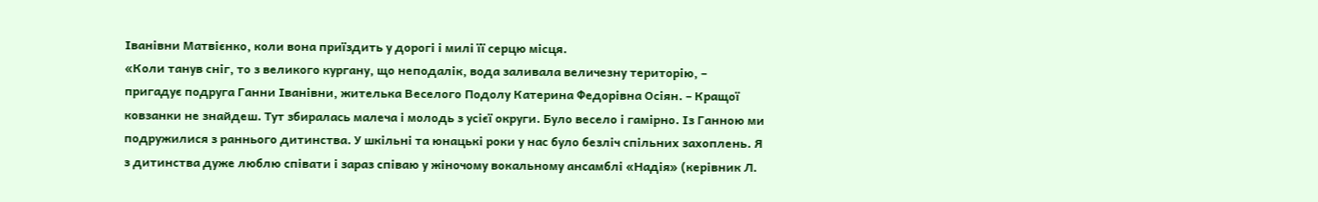Іванівни Матвієнко, коли вона приїздить у дорогі і милі її серцю місця.
«Коли танув сніг, то з великого кургану, що неподалік, вода заливала величезну територію, – пригадує подруга Ганни Іванівни, жителька Веселого Подолу Катерина Федорівна Осіян. – Кращої ковзанки не знайдеш. Тут збиралась малеча і молодь з усієї округи. Було весело і гамірно. Із Ганною ми подружилися з раннього дитинства. У шкільні та юнацькі роки у нас було безліч спільних захоплень. Я з дитинства дуже люблю співати і зараз співаю у жіночому вокальному ансамблі «Надія» (керівник Л.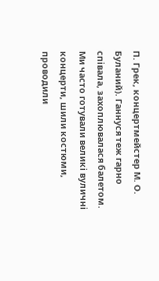П. Грек, концертмейстер М. О. Буланий). Ганнуся теж гарно співала, захоплювалася балетом. Ми часто готували великі вуличні концерти, шили костюми, проводили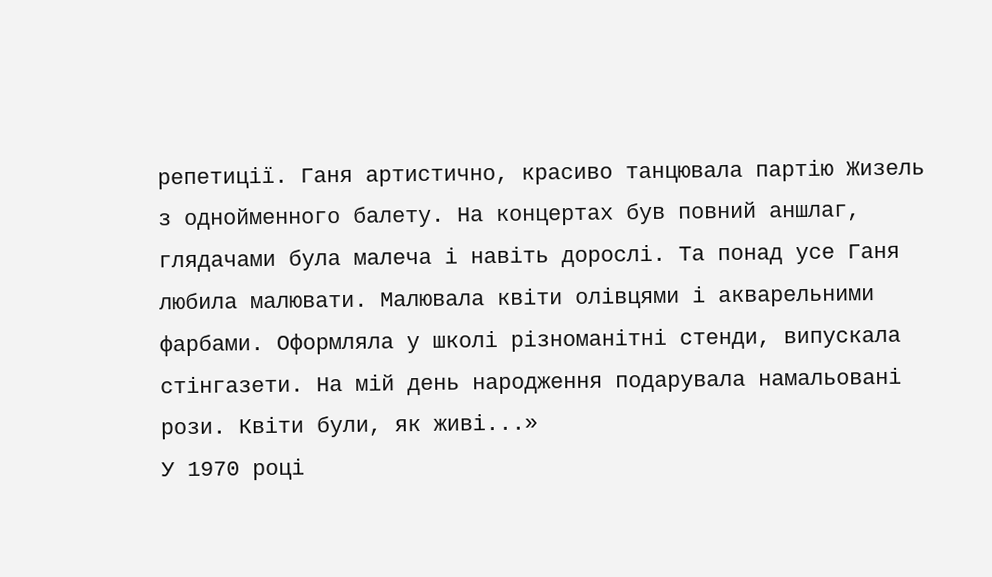репетиції. Ганя артистично, красиво танцювала партію Жизель з однойменного балету. На концертах був повний аншлаг, глядачами була малеча і навіть дорослі. Та понад усе Ганя любила малювати. Малювала квіти олівцями і акварельними фарбами. Оформляла у школі різноманітні стенди, випускала стінгазети. На мій день народження подарувала намальовані рози. Квіти були, як живі...»
У 1970 році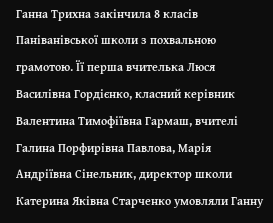Ганна Трихна закінчила 8 класів Паніванівської школи з похвальною грамотою. Її перша вчителька Люся Василівна Гордієнко, класний керівник Валентина Тимофіївна Гармаш, вчителі Галина Порфирівна Павлова, Марія Андріївна Сінельник, директор школи Катерина Яківна Старченко умовляли Ганну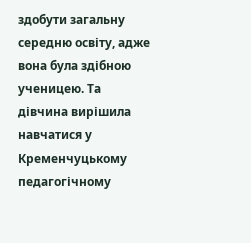здобути загальну середню освіту, адже вона була здібною ученицею. Та дівчина вирішила навчатися у Кременчуцькому педагогічному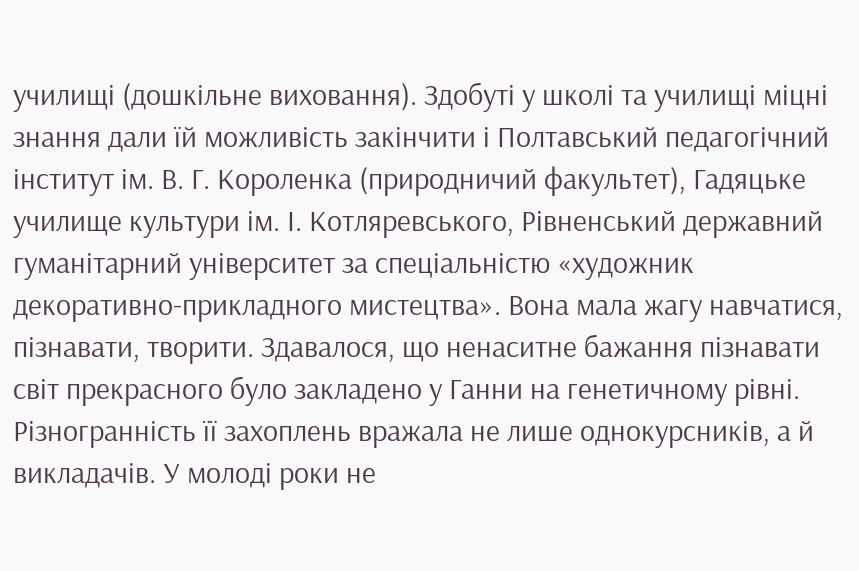училищі (дошкільне виховання). Здобуті у школі та училищі міцні знання дали їй можливість закінчити і Полтавський педагогічний інститут ім. В. Г. Короленка (природничий факультет), Гадяцьке училище культури ім. І. Котляревського, Рівненський державний гуманітарний університет за спеціальністю «художник декоративно-прикладного мистецтва». Вона мала жагу навчатися, пізнавати, творити. Здавалося, що ненаситне бажання пізнавати світ прекрасного було закладено у Ганни на генетичному рівні. Різногранність її захоплень вражала не лише однокурсників, а й викладачів. У молоді роки не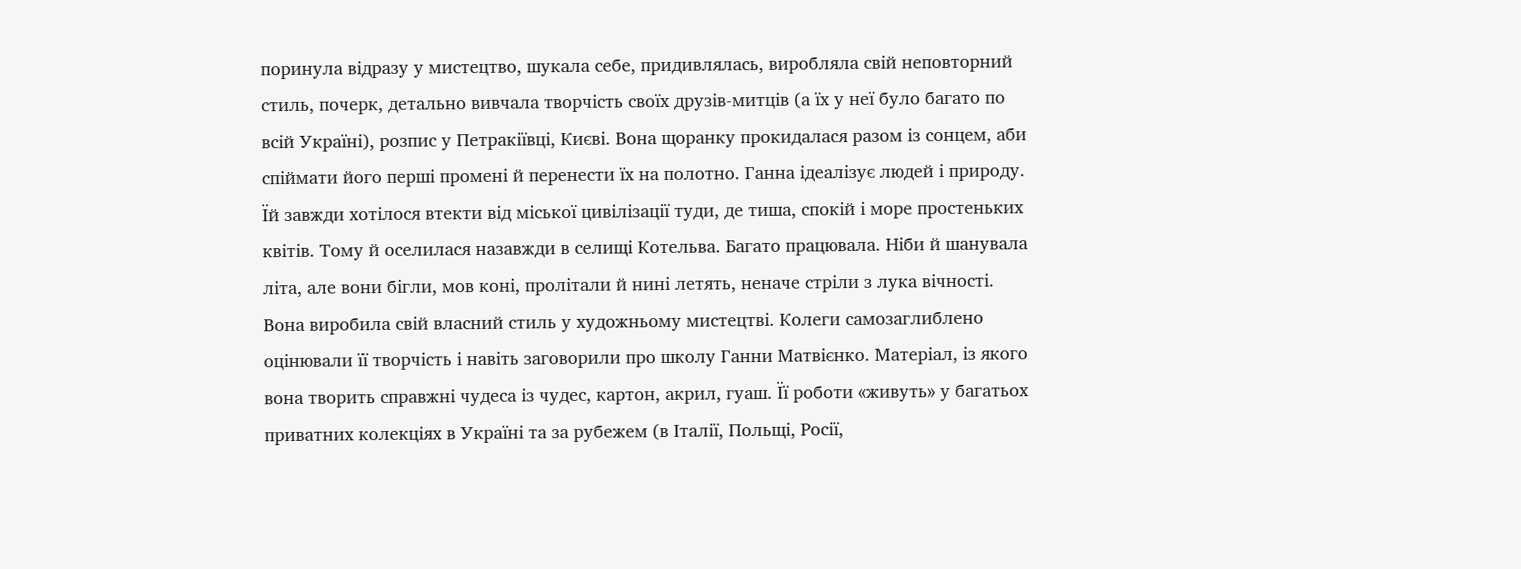поринула відразу у мистецтво, шукала себе, придивлялась, виробляла свій неповторний стиль, почерк, детально вивчала творчість своїх друзів-митців (а їх у неї було багато по всій Україні), розпис у Петракіївці, Києві. Вона щоранку прокидалася разом із сонцем, аби спіймати його перші промені й перенести їх на полотно. Ганна ідеалізує людей і природу. Їй завжди хотілося втекти від міської цивілізації туди, де тиша, спокій і море простеньких квітів. Тому й оселилася назавжди в селищі Котельва. Багато працювала. Ніби й шанувала літа, але вони бігли, мов коні, пролітали й нині летять, неначе стріли з лука вічності. Вона виробила свій власний стиль у художньому мистецтві. Колеги самозаглиблено оцінювали її творчість і навіть заговорили про школу Ганни Матвієнко. Матеріал, із якого вона творить справжні чудеса із чудес, картон, акрил, гуаш. Її роботи «живуть» у багатьох приватних колекціях в Україні та за рубежем (в Італії, Польщі, Росії,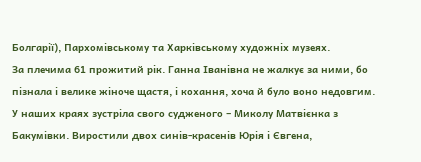Болгарії), Пархомівському та Харківському художніх музеях.
За плечима 61 прожитий рік. Ганна Іванівна не жалкує за ними, бо пізнала і велике жіноче щастя, і кохання, хоча й було воно недовгим. У наших краях зустріла свого судженого – Миколу Матвієнка з Бакумівки. Виростили двох синів-красенів Юрія і Євгена,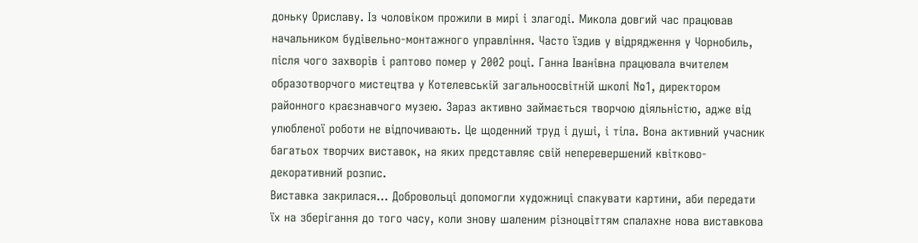доньку Ориславу. Із чоловіком прожили в мирі і злагоді. Микола довгий час працював начальником будівельно-монтажного управління. Часто їздив у відрядження у Чорнобиль, після чого захворів і раптово помер у 2002 році. Ганна Іванівна працювала вчителем образотворчого мистецтва у Котелевській загальноосвітній школі №1, директором районного краєзнавчого музею. Зараз активно займається творчою діяльністю, адже від улюбленої роботи не відпочивають. Це щоденний труд і душі, і тіла. Вона активний учасник багатьох творчих виставок, на яких представляє свій неперевершений квітково-декоративний розпис.
Виставка закрилася... Добровольці допомогли художниці спакувати картини, аби передати їх на зберігання до того часу, коли знову шаленим різноцвіттям спалахне нова виставкова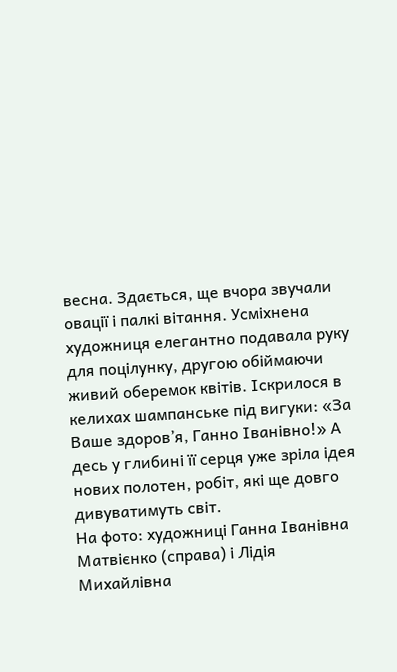весна. Здається, ще вчора звучали овації і палкі вітання. Усміхнена художниця елегантно подавала руку для поцілунку, другою обіймаючи живий оберемок квітів. Іскрилося в келихах шампанське під вигуки: «За Ваше здоров’я, Ганно Іванівно!» А десь у глибині її серця уже зріла ідея нових полотен, робіт, які ще довго дивуватимуть світ.
На фото: художниці Ганна Іванівна Матвієнко (справа) і Лідія Михайлівна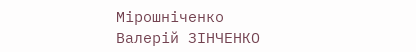Мірошніченко
Валерій ЗІНЧЕНКО